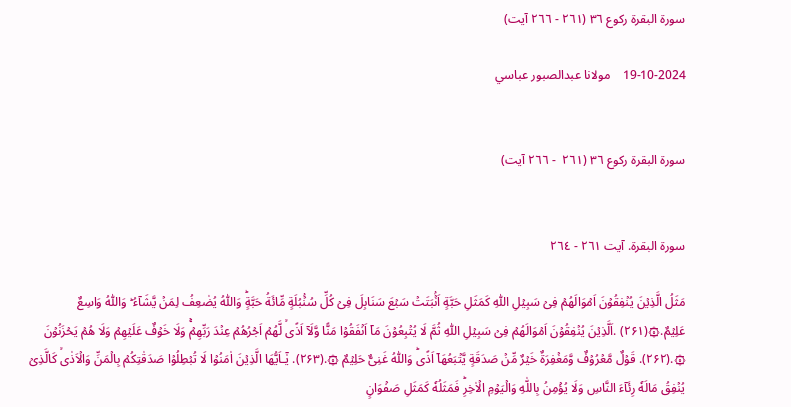سورة البقرة رکوع ۳٦ (۲٦۱ - ۲٦٦ آیت)

19-10-2024    مولانا عبدالصبور عباسي


سورة البقرة رکوع ۳٦ (۲٦۱  - ۲٦٦ آیت)


سورة البقرة. آيت ۲٦۱ - ۲٦٤

مَثَلُ الَّذِيۡنَ يُنۡفِقُوۡنَ اَمۡوَالَهُمۡ فِىۡ سَبِيۡلِ اللّٰهِ كَمَثَلِ حَبَّةٍ اَنۡۢبَتَتۡ سَبۡعَ سَنَابِلَ فِىۡ كُلِّ سُنۡۢبُلَةٍ مِّائَةُ حَبَّةٍ‌ؕ وَاللّٰهُ يُضٰعِفُ لِمَنۡ يَّشَآءُ‌ ؕ وَاللّٰهُ وَاسِعٌ عَلِيۡمٌ.۞(۲۶۱) .اَلَّذِيۡنَ يُنۡفِقُوۡنَ اَمۡوَالَهُمۡ فِىۡ سَبِيۡلِ اللّٰهِ ثُمَّ لَا يُتۡبِعُوۡنَ مَاۤ اَنۡفَقُوۡا مَنًّا وَّلَاۤ اَذًى‌ۙ لَّهُمۡ اَجۡرُهُمۡ عِنۡدَ رَبِّهِمۡ‌ۚ وَلَا خَوۡفٌ عَلَيۡهِمۡ وَلَا هُمۡ يَحۡزَنُوۡنَ ۞.(۲۶۲). قَوۡلٌ مَّعۡرُوۡفٌ وَّمَغۡفِرَةٌ خَيۡرٌ مِّنۡ صَدَقَةٍ يَّتۡبَعُهَاۤ اَذًى‌ؕ وَاللّٰهُ غَنِىٌّ حَلِيۡمٌ ۞.(۲۶۳). يٰۤـاَيُّهَا الَّذِيۡنَ اٰمَنُوۡا لَا تُبۡطِلُوۡا صَدَقٰتِكُمۡ بِالۡمَنِّ وَالۡاَذٰىۙ كَالَّذِىۡ يُنۡفِقُ مَالَهٗ رِئَآءَ النَّاسِ وَلَا يُؤۡمِنُ بِاللّٰهِ وَالۡيَوۡمِ الۡاٰخِرِ‌ؕ فَمَثَلُهٗ كَمَثَلِ صَفۡوَانٍ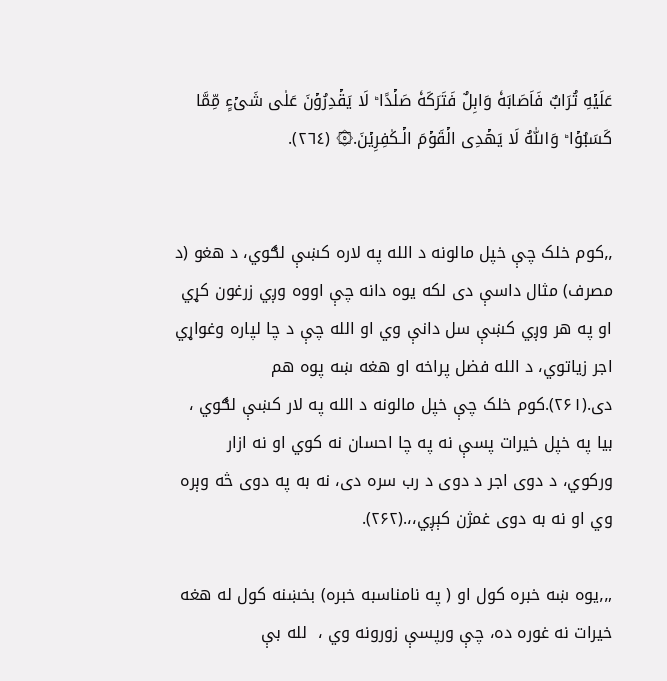عَلَيۡهِ تُرَابٌ فَاَصَابَهٗ وَابِلٌ فَتَرَكَهٗ صَلۡدًا ‌ؕ لَا يَقۡدِرُوۡنَ عَلٰى شَىۡءٍ مِّمَّا كَسَبُوۡا ‌ؕ وَاللّٰهُ لَا يَهۡدِى الۡقَوۡمَ الۡـكٰفِرِيۡنَ.۞ (۲٦٤).


٫٫کوم خلک چې خپل مالونه د الله په لاره کښې لګوي، د هغو (د مصرف) مثال داسې دی لکه يوه دانه چې اووه وږي زرغون کړي او په هر وږي کښې سل دانې وي او الله چې د چا لپاره وغواړي اجر زياتوي، د الله فضل پراخه او هغه ښه پوه هم دی.(۲۶۱).کوم خلک چې خپل مالونه د الله په لار کښې لګوي ، بيا په خپل خيرات پسې نه په چا احسان نه کوي او نه ازار ورکوي، د دوی اجر د دوی د رب سره دی، نه به په دوی څه وېره وي او نه به دوی غمژن کېږي،،.(۲۶۲).

,٫٫يوه ښه خبره کول او ( په نامناسبه خبره) بخښنه کول له هغه خيرات نه غوره ده، چې ورپسې زورونه وي ،  لله بې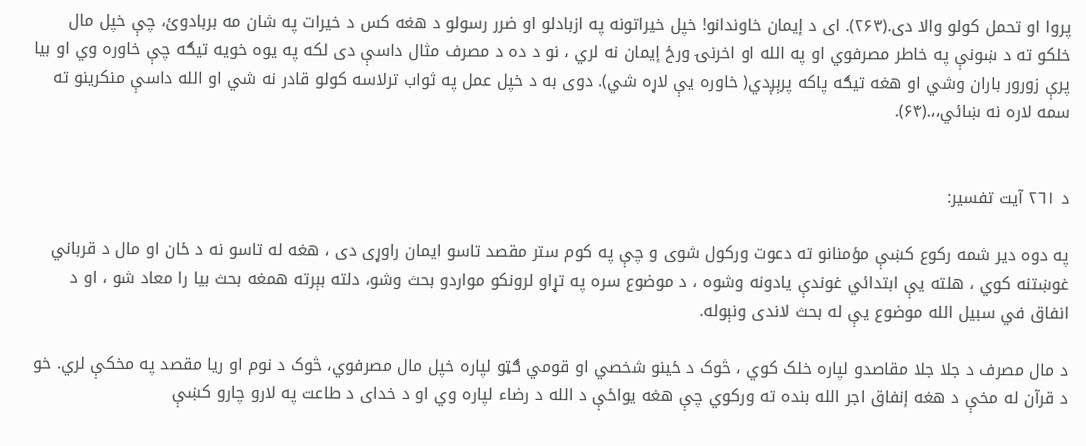پروا او تحمل کولو والا دی.(۲۶۳). ای د إيمان خاوندانو! خپل خیراتونه په ازبادلو او ضرر رسولو د هغه کس د خيرات په شان مه بربادوئ، چې خپل مال خلکو ته د ښونې په خاطر مصرفوي او په الله او اخرنۍ ورځ إيمان نه لري ، نو د ده د مصرف مثال داسې دی لکه په يوه خويه تيګه چې خاوره وي او بيا پرې زورور باران وشي او هغه تيګه پاکه پرېږدي( خاوره يې لاړه شي). دوی به د خپل عمل په ثواب ترلاسه کولو قادر نه شي او الله داسې منکرينو ته سمه لاره نه ښائي،،.(۶۴).


د ۲٦۱ آيت تفسير:

په دوه دير شمه‌‌ رکوع کښې مؤمنانو ته دعوت ورکول شوی و چې په کوم ستر مقصد تاسو ايمان راوړی دی ، هغه له تاسو نه د ځان او مال د قرباني غوښتنه کوي ، هلته يې ابتدائي غوندې يادونه وشوه ، د موضوع سره په تړاو لرونکو مواردو بحث وشو، دلته بېرته همغه بحث بيا را معاد شو ، او د انفاق في سبيل الله موضوع يې له بحث لاندی ونېوله.

د مال مصرف د جلا جلا مقاصدو لپاره خلک کوي ، څوک د ځينو شخصي او قومي ګټو لپاره خپل مال مصرفوي، څوک د نوم او ريا مقصد په مخکې لري. خو د قرآن له مخې د هغه إنفاق اجر الله بنده ته ورکوي چې هغه يواځې د الله د رضاء لپاره وي او د خدای د طاعت په لارو چارو کښې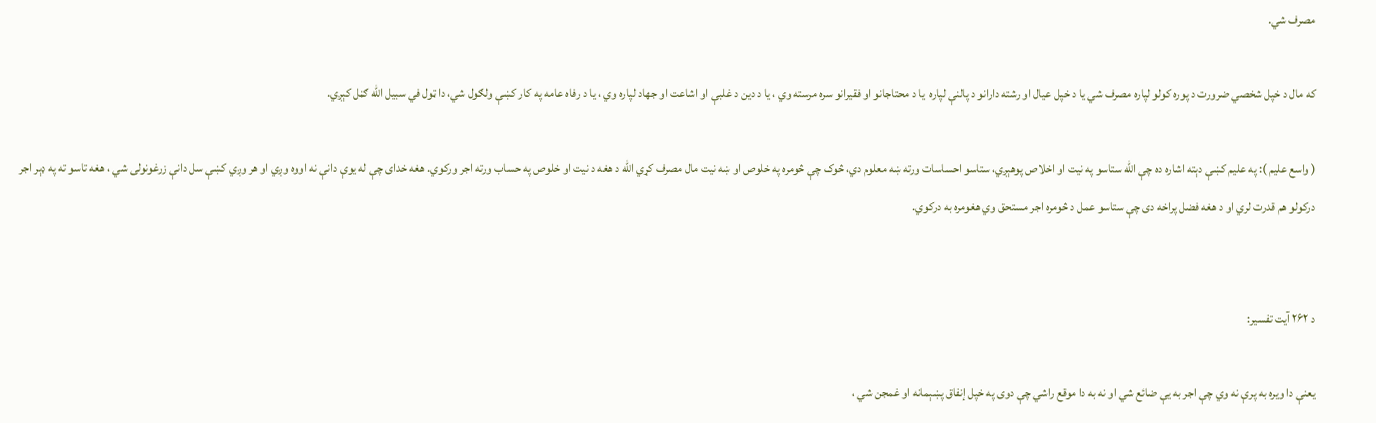مصرف شي.

که مال د خپل شخصي ضرورت د پوره کولو لپاره مصرف شي يا د خپل عيال او رشته دارانو د پالنې لپاره  يا د محتاجانو او فقيرانو سره مرسته وي ، يا د دين د غلبې او اشاعت او جهاد لپاره وي ، يا د رفاه عامه په کار کښې ولګول شي، دا ټول في سبيل الله ګڼل کېږي.

( واسع عليم ): په عليم کښې دېته اشاره ده چې الله ستاسو په نيت او اخلاص پوهېږي، ستاسو احساسات ورته ښه معلوم دي، څوک چې څومره په خلوص او ښه نيت مال مصرف کړي الله د هغه د نيت او خلوص په حساب ورته اجر ورکوي. هغه خدای چې له يوې دانې نه اووه وږي او هر وږي کښې سل دانې زرغونولی شي ، هغه تاسو ته په ډېر اجر درکولو هم قدرت لري او د هغه فضل پراخه دی چې ستاسو عمل د څومره اجر مستحق وي هغومره به درکوي.


د ۲۶۲ آيت تفسير:

يعنې دا ويره به پرې نه وي چې اجر به يې ضائع شي او نه به دا موقع راشي چې دوی په خپل إنفاق پښېمانه او غمجن شي ،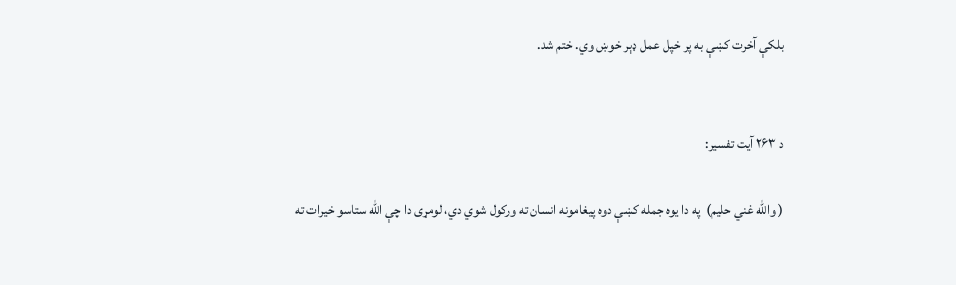بلکې آخرت کښې به پر خپل عمل ډېر خوښ وي. ختم شد.


د ۲۶۳ آيت تفسير:

( والله غني حليم)  په دا يوه جمله کښې دوه پيغامونه انسان ته ورکول شوي دي، لومړی دا چې الله ستاسو خیرات ته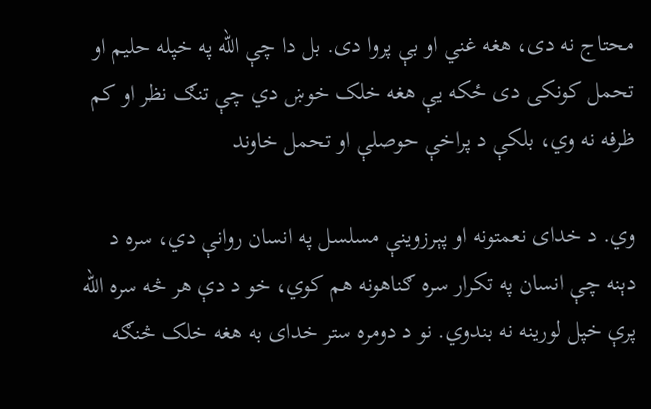محتاج نه دی، هغه غني او بې پروا دی. بل دا چې الله په خپله حليم او تحمل کونکی دی ځکه يې هغه خلک خوښ دي چې تنګ نظر او کم ظرفه نه وي، بلکې د پراخې حوصلې او تحمل خاوند

وي. د خدای نعمتونه او پېرزوينې مسلسل په انسان روانې دي، سره د دېنه چې انسان په تکرار سره ګناهونه هم کوي، خو د دې هر څه سره الله پرې خپل لورينه نه بندوي. نو د دومره ستر خدای به هغه خلک څنګه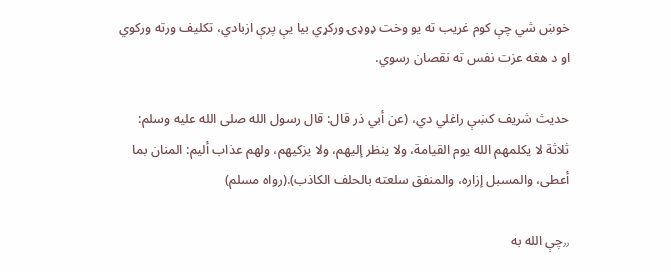خوښ شي چې کوم غريب ته يو وخت ډوډۍ ورکړي بيا يې پرې ازبادي، تکليف ورته ورکوي او د هغه عزت نفس ته نقصان رسوي.

حديث شريف کښې راغلي دي، (عن أبي ذر قال: قال رسول الله صلى الله عليه وسلم: ثلاثة لا يكلمهم الله يوم القيامة، ولا ينظر إليهم، ولا يزكيهم، ولهم عذاب أليم: المنان بما أعطى، والمسبل إزاره، والمنفق سلعته بالحلف الكاذب).(رواه مسلم)

٫٫چې الله به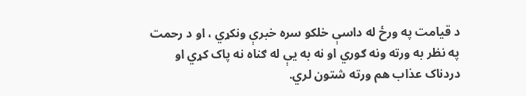د قيامت په ورځ له داسې خلکو سره خبرې ونکړي ، او د رحمت په نظر به ورته ونه ګوري او نه به يې له ګناه نه پاک کړي او دردناک عذاب هم ورته شتون لري.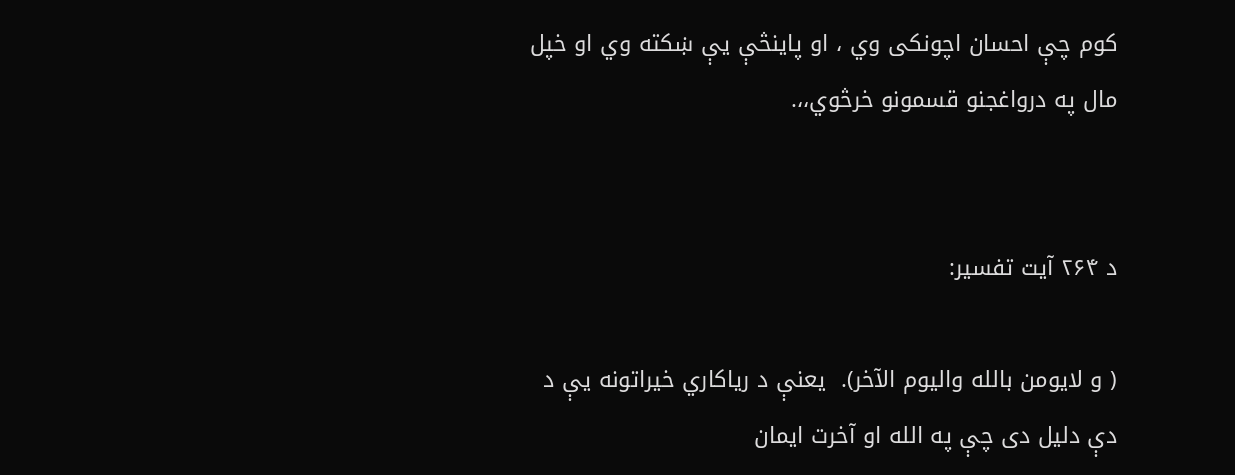کوم چې احسان اچونکی وي ، او پاينڅې يې ښکته وي او خپل مال په درواغجنو قسمونو خرڅوي،،.


د ۲۶۴ آيت تفسير:

( و لايومن بالله واليوم الآخر).  يعنې د رياکاري خیراتونه يې د دې دليل دی چې په الله او آخرت ايمان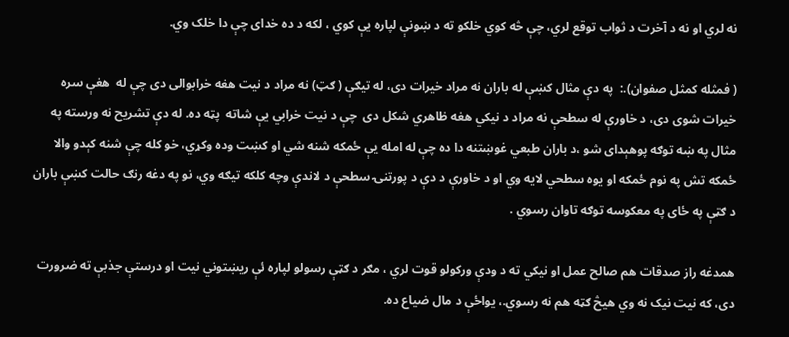نه لري او نه د آخرت د ثواب توقع لري، چې څه کوي خلکو ته د ښونې لپاره يې کوي ، لکه د ده خدای چې دا خلک وي.

( فمثله کمثل صفوان).:  په دې مثال کښې له باران نه مراد خيرات دی، له تيګې ( ګټ) نه مراد د نيت هغه خرابوالی دی چې له  هغې سره خيرات شوی دی، د خاورې له سطحې نه مراد د نيکي هغه ظاهري شکل دی  چې د نيت خرابي يې شاته  پټه ده. له دې تشريح نه ورسته په مثال په ښه توګه پوهېدای شو ،د باران طبعي غوښتنه دا ده چې له امله يې ځمکه شنه شي او کښت وده وکړي، خو کله چې شنه کېدو والا ځمکه تش په نوم ځمکه او يوه سطحي لايه وي او د خاورې د دې د پورتنۍ سطحې د لاندې وچه کلکه تيګه وي، نو په دغه رنګ حالت کښې باران د ګټې په ځای په معکوسه توګه تاوان رسوي .

همدغه راز صدقات هم صالح عمل او نيکي ته د ودې ورکولو قوت لري ، مګر د ګټې رسولو لپاره ئې ریښتوني نيت او درستې جذبې ته ضرورت دی، که نيت نيک نه وي هيڅ ګټه هم نه رسوي.، يواځې د مال ضياع ده.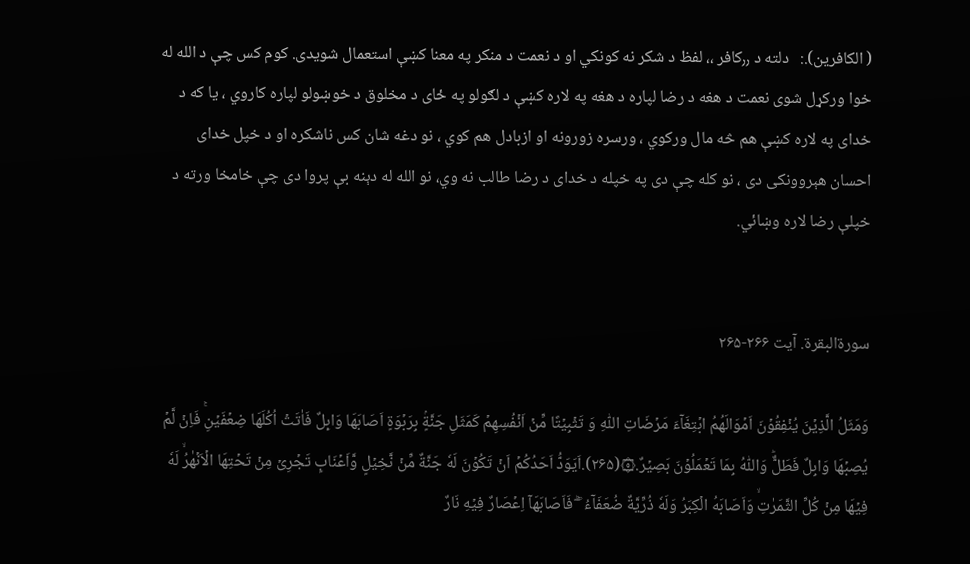( الکافرين).:   دلته د ٫٫کافر ،، لفظ د شکر نه کونکي او د نعمت د منکر په معنا کښې استعمال شویدی. کوم کس چې د الله له خوا ورکړل شوی نعمت د هغه د رضا لپاره د هغه په لاره کښې د لګولو په ځای د مخلوق د خوښولو لپاره کاروي ، يا که د خدای په لاره کښې هم څه مال ورکوي ، ورسره زورونه او ازبادل هم کوي ، نو دغه شان کس ناشکره او د خپل خدای احسان هېروونکی دی ، نو کله چې دی په خپله د خدای د رضا طالب نه وي، نو الله له دېنه بې پروا دی چې خامخا ورته د خپلې رضا لاره وښائي.


سورةالبقرة. آيت ۲۶۶-۲۶۵

وَمَثَلُ الَّذِيۡنَ يُنۡفِقُوۡنَ اَمۡوَالَهُمُ ابۡتِغَآءَ مَرۡضَاتِ اللّٰهِ وَ تَثۡبِيۡتًا مِّنۡ اَنۡفُسِهِمۡ كَمَثَلِ جَنَّةٍۢ بِرَبۡوَةٍ اَصَابَهَا وَابِلٌ فَاٰتَتۡ اُكُلَهَا ضِعۡفَيۡنِ‌ۚ فَاِنۡ لَّمۡ يُصِبۡهَا وَابِلٌ فَطَلٌّ‌ؕ وَاللّٰهُ بِمَا تَعۡمَلُوۡنَ بَصِيۡرٌ.۞(۲۶۵).اَيَوَدُّ اَحَدُكُمۡ اَنۡ تَكُوۡنَ لَهٗ جَنَّةٌ مِّنۡ نَّخِيۡلٍ وَّاَعۡنَابٍ تَجۡرِىۡ مِنۡ تَحۡتِهَا الۡاَنۡهٰرُۙ لَهٗ فِيۡهَا مِنۡ كُلِّ الثَّمَرٰتِۙ وَاَصَابَهُ الۡكِبَرُ وَلَهٗ ذُرِّيَّةٌ ضُعَفَآءُ  ۖۚ فَاَصَابَهَاۤ اِعۡصَارٌ فِيۡهِ نَارٌ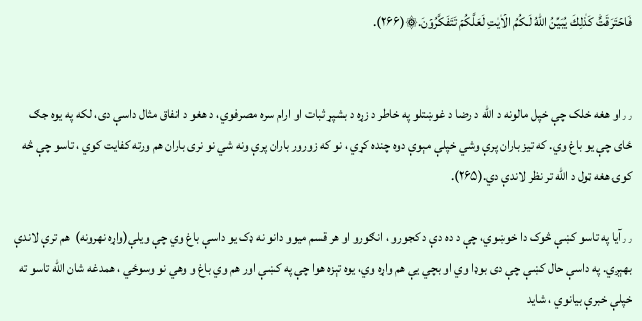فَاحۡتَرَقَتۡ‌ؕ كَذٰلِكَ يُبَيِّنُ اللّٰهُ لَـكُمُ الۡاٰيٰتِ لَعَلَّكُمۡ تَتَفَكَّرُوۡنَ.۞(۲۶۶).


٫٫او هغه خلک چې خپل مالونه د الله د رضا د غوښتلو په خاطر د زړه د بشپړ ثبات او ارام سره مصرفوي، د هغو د انفاق مثال داسې دی، لکه په يوه جګ ځای چې يو باغ وي. که تیز باران پرې وشي خپلې مېوې دوه چنده کړي ، نو که زورور باران پرې ونه شي نو نری باران هم ورته کفايت کوي ، تاسو چې څه کوۍ هغه ټول د الله تر نظر لاندې دي.(۲۶۵).

٫٫آيا په تاسو کښې څوک دا خوښوي، چې د ده دې د کجورو ، انګورو او هر قسم ميوو دانو نه ډک يو داسې باغ وي چې ويلې(واړه نهرونه)  هم ترې لاندې  بهېږي. په داسې حال کښې چې دی بوډا وي او بچي يې هم واړه وي، يوه تېزه هوا چې په کښې اور هم وي باغ و وهي نو وسوځي ، همدغه شان الله تاسو ته خپلې خبرې بيانوي ، شايد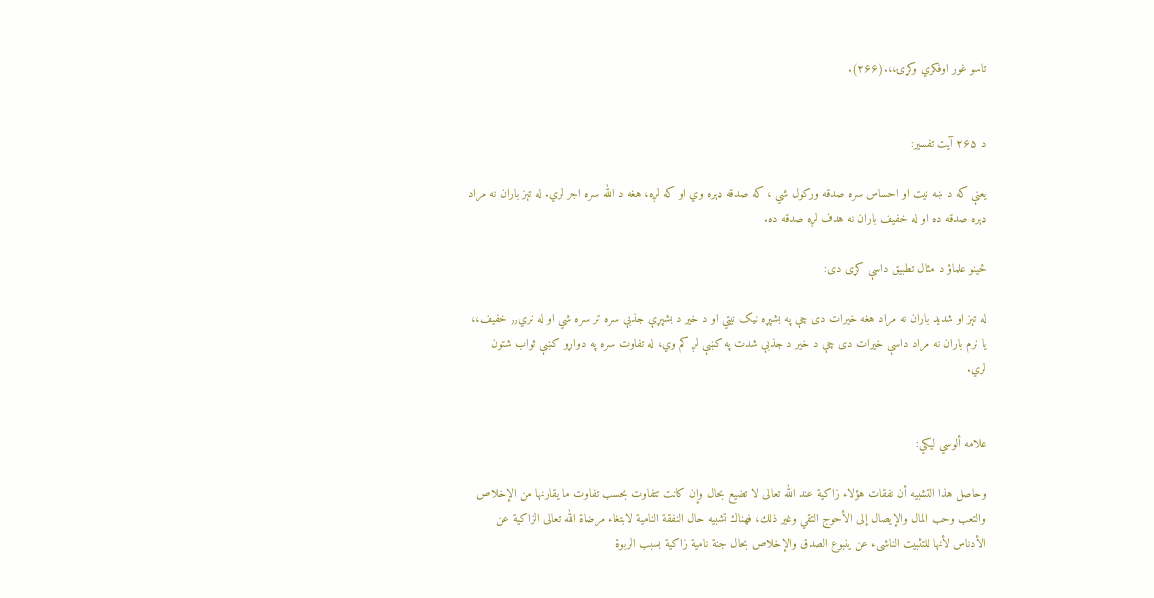تاسو غور اوفکري وکړۍ،،.(۲۶۶).


د ۲۶۵ آيت تفسير:

يعنې که د ښه نيت او احساس سره صدقه ورکول شي ، که صدقه ډېره وي او که لږه، هغه د الله سره اجر لري. له تېز باران نه مراد ډېره صدقه ده او له خفيف باران نه هدف لږه صدقه ده.

ځينو علماؤ د مثال تطبیق داسې کړی دی:

له تېز او شديد باران نه مراد هغه خيرات دی چې په بشپړه نيک نيتي او د خير د بشپړې جذبې سره تر سره شي او له نري٫٫ خفيف،، يا نرم باران نه مراد داسې خیرات دی چې د خير د جذبې شدت په کښې لږ کم وي، له تفاوت سره په دواړو کښې ثواب شتون لري.


علامه ألوسي ليکي:

وحاصل هذا التشبيه أن نفقات هؤلاء زاكية عند الله تعالى لا تضيع بحال وإن كانت تتفاوت بحسب تفاوت ما يقارنها من الإخلاص والتعب وحب المال والإيصال إلى الأحوج التقي وغير ذلك، فهناك تشبيه حال النفقة النامية لابتغاء مرضاة الله تعالى الزاكية عن الأدناس لأنها للتثبيت الناشىء عن ينبوع الصدق والإخلاص بحال جنة نامية زاكية بسبب الربوة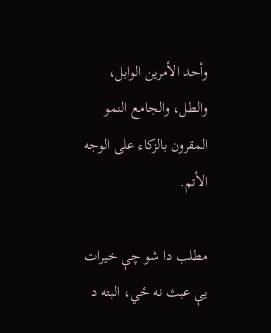وأحد الأمرين الوابل، والطل، والجامع النمو المقرون بالزكاء على الوجه الأتم.

مطلب دا شو چې خيرات يې عبث نه ځي، البته د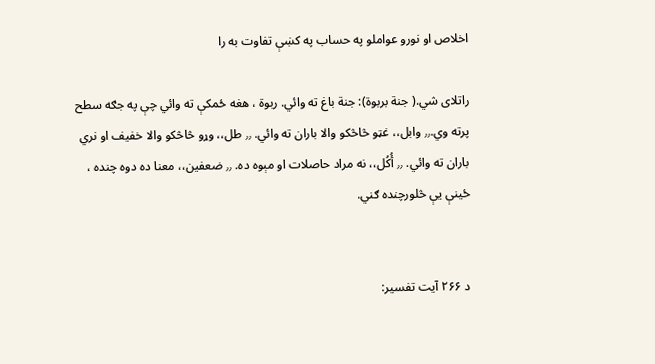اخلاص او نورو عواملو په حساب په کښې تفاوت به را

راتلای شي.( جنة بربوة): جنة باغ ته وائي. ربوة ، هغه ځمکې ته وائي چې په جګه سطح پرته وي.٫٫ وابل،، غټو څاڅکو والا باران ته وائي. ٫٫ طل،، وړو څاڅکو والا خفيف او نري باران ته وائي. ٫٫ أُکُل،، نه مراد حاصلات او مېوه ده. ٫٫ ضعفين،، معنا ده دوه چنده ، ځينې يې څلورچنده ګني.


د ۲۶۶ آيت تفسير: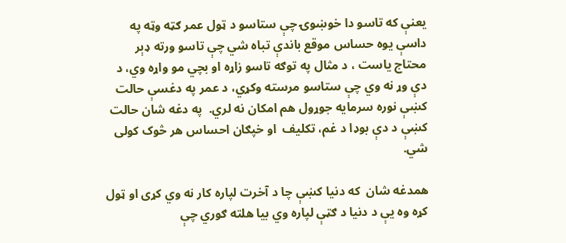يعنې که تاسو دا خوښوۍ چې ستاسو د ټول عمر ګټه وټه په داسې يوه حساس موقع باندې تباه شي چې تاسو ورته ډېر محتاج ياست ، د مثال په توګه تاسو زاړه او بچي مو واړه وي، د دې وړ نه وي چې ستاسو مرسته وکړي، د عمر په دغسې حالت کښې نوره سرمايه جوړول هم امکان نه لري.  په دغه شان حالت کښې د دې بوډا د غم، تکليف  او خپګان احساس هر څوک کولی شي.

همدغه شان  که دنيا کښې چا د آخرت لپاره کار نه وي کړی او ټول کړه وه يې د دنيا د ګټې لپاره وي بيا هلته ګوري چې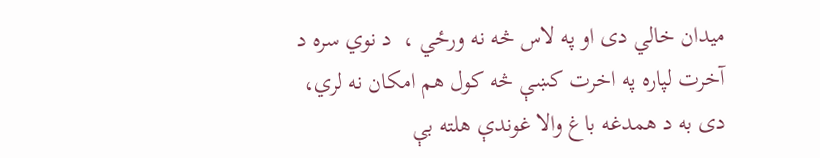ميدان خالي دی او په لاس څه نه ورځي ،  د نوي سره د آخرت لپاره په اخرت کښې څه کول هم امکان نه لري، دی به د همدغه باغ والا غوندې هلته بې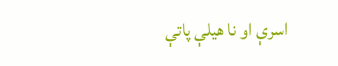اسرې او نا هيلې پاتې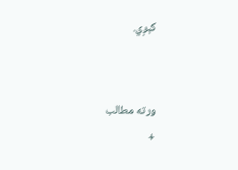کېږي.


ورته مطالب
+